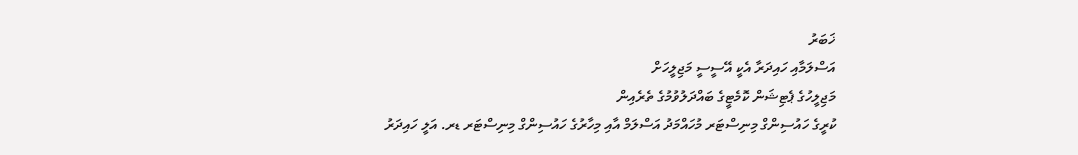ޚަބަރު
އަސްލަމާއި ހައިދަރާ އެކީ އޭސީސީ މަޖިލީހަށް
މަޖިލީހުގެ ޕެޓިޝަން ކޮމެޓީގެ ބައްދަލުވުމުގެ ތެރެއިން
ކުރީގެ ހައުސިންގް މިނިސްޓަރ މުހައްމަދު އަސްލަމް އާއި މިހާރުގެ ހައުސިންގް މިނިސްޓަރ ޑރ. އަލީ ހައިދަރު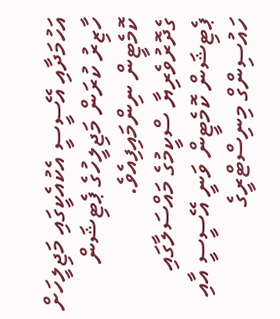އަހުމަދާއި އޭސީސީ އެކުއެކީގައި މަޖިލީހަށް ހާޒިރު ކުރަން މަޖިލީހުގެ ޕެޓިޝަން ކޮމެޓީން ނިންމައިފިއެވެ.
ގެދޮރުވެރިޔާ ސްކީމުގެ މައްސަލާގައި ޕެޓިޝަން ކޮމެޓީން ވަނީ އޭސީސީ އާއި ހައުސިންގް މިނިސްޓްރީގެ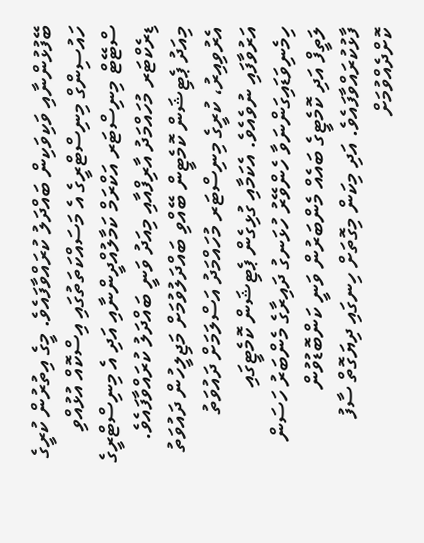ބޭފުޅުންނާއި ވަކިވަކިން ބައްދަލު ކުރައްވާފައެވެ. މީގެ އިތުރުން ކުރީގެ ހައުސިންގް މިނިސްޓްރީގެ އެ މަސައްކަތަތުގައި އިސްކޮއް އުޅުއްވި ސްޓޭޓް މިނިސްޓަރ އަކްރަމް ކަމާލުއްދީންނާއި އަދި އެ މިނިސްޓްރީގެ ޑިރެކްޓަރ މުހައްމަދު އާރިފްއާއި މިއަދު ވަނީ ބައްދަލު ކުރައްވާފައެވެ.
މިއަދު ޕެޓިޝަން ކޮމެޓީން ބޭއްވި ބައްދަލުވުމަށް މަޖިލީހުން ދައުވަތު އެރުވިއިރު، ކުރީގެ މިނިސްޓަރ މުހައްމަދު އަސްލަމަށް ދައުވަތު އަރުވާފައި ނުވެއެވެ. އެކަމާއި ގުޅިގެން ޕެޓިޝަން ކޮމެޓީގައި ހިމެނިވަޑައިގަންނަވާ ހެންވޭރު ހުޅަނގު ދައިރާގެ މެންބަރު ހަސަން ލަތީފް އަދި ކޮމެޓީގެ ބައެއް މެންބަރުން ވަނީ ކަންބޮޑުވުން ފާޅުކުރައްވާފައެވެ. އަދި މިކަން މިގޮތަށް ހިނގައި ދިޔަގޮތް ސާފު ކޮށްދެއްވުމަށް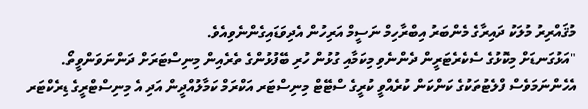މުޤައްރިރު މުލަކު ދައިރާގެ މެންބަރު އިބްރާހިމް ނަސީމް އަރިހުން އެދިވަޑައިގެންނެވިއެވެ.
"އަޅުގަނޑަށް މިކޮޅުގެ ސެކެރެޓަރީން ދެންނެވި މިކަމާއި ގުޅުން ހުރި ބޭފުޅުންގެ ތެރެއިން މިނިސްޓަރަށް ދަންނަވަންވީތޯ. އެހެންނަމަވެސް ފްލެޓުތަކުގެ ކަންކަން ކުރެއްވީ ކުރީގެ ސްޓޭޓް މިނިސްޓަރ އަކްރަމް ކަމާލުއްދީން އަދި އެ މިނިސްޓްރީގެ ޑިރެކްޓަރ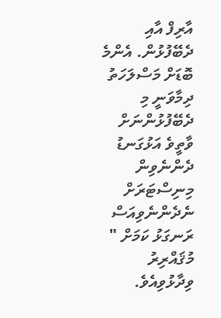އާރިފް އާއި ދެބޭފުޅުން. އެންމެ ބޮޑަށް މަސްލަހަތު ދިމާވަނީ މި ދެބޭފުޅުންނަށް ވާތީވެ އަޅުގަނޑު ދެންނެވިން މިނިސްޓަރަށް ނެދެންނެވިއަސް ރަނގަޅު ކަމަށް " މުޤައްރިރު ވިދާޅުވިއެވެ.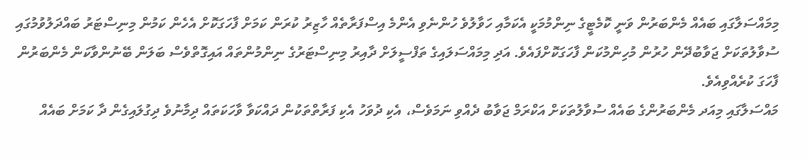މިމައްސަލާގައި ބައެއް މެންބަރުން ވަނީ ކޮމެޓީގެ ނިންމުމަކީ އެކަމާއި ހަވާލުވެ ހުންނެވި އެންމެ އިސްފަރާތެއް ހާޒިރު ކުރަން ކަމަށް ފާހަގަކޮށް އެހެން ކަމުން މިނިސްޓަރު ބައްދަލުވުމުގައި ސުވާލުތަކަށް ޖަވާބުދޭން ހުރުން މުހިންމުކަން ފާހަގަކޮށްފައެވެ. އަދި މިމައްސަލައިގެ ތަފްސީލަށް ދާއިރު މިނިސްޓަރުގެ ނިންމުންތައް އައިގޮތްވެސް ބަލަން ބޭނުންވާކަން މެންބަރުން ފާހަގަ ކުރެއްވިއެވެ.
މައްސަލާގައި މިއަދ މެންބަރުންގެ ބައެއް ސުވާލުތަކަށް އަކްރަމް ޖަވާބު ދެއްވި ނަމަވެސް، އެކި ދުވަހު އެކި ފަރާތްތަކުން ދައްކަވާ ވާހަކަތައް ދިމާނުވެ ދިގުލައިގެން ދާ ކަމަށް ބައެއް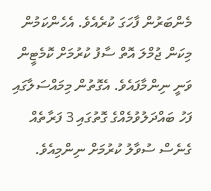މެންބަރުން ފާހަގަ ކުރެއެވެ. އެހެންކަމުން މިކަން ޖުމްލަ އޮތް ސާފު ކުރުމަށް ކޮމެޓީން ވަނީ ނިންމާފައެވެ. އެގޮތުން މިމައްސަލާގައި ފަހު ބައްދަލުވުމެއްގެ ގޮތުގައި 3 ފަރާތެއް ގެނެސް ސުވާލު ކުރުމަށް ނިންމިއެވެ.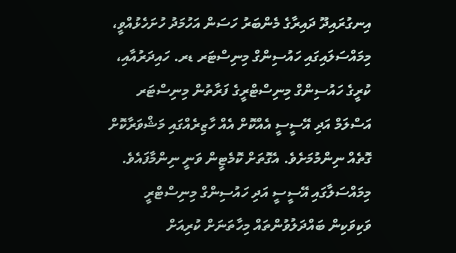އިނގުރައިދޫ ދައިރާގެ މެންބަރު ހަސަން އަހުމަދު ހުށަހެޅުއްވީ، މިމައްސަލައިގައި ހައުސިންގް މިނިސްޓަރ ޑރ. ހައިދަރުއާއި، ކުރީގެ ހައުސިންގް މިނިސްޓްރީގެ ފަރާތުން މިނިސްޓަރ އަސްލަމް އަދި އޭސީސީ އެއްކޮށް އެއް ހާޒިރެއްގައި މަޝްވަރާކޮށް ގޮތެއް ނިންމުމަށެވެ. އެގޮތަށް ކޮމެޓީން ވަނީ ނިންމާފައެވެ.
މިމައްސަލާގައި އޭސީސީ އަދި ހައުސިންގް މިނިސްޓްރީ ވަކިވަކިން ބައްދަލުވުންތައް މިހާތަނަށް ކުރިއަށް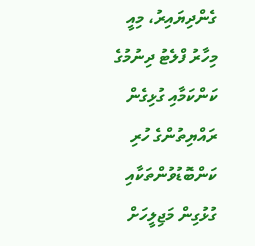ގެންދިޔައިރު، މިއީ މިހާރު ފްލެޓު ދިނުމުގެ ކަންކަމާއި ގުޅިގެން ރައްޔިތުންގެ ހުރި ކަންބޮޑުވުންތަކާއި ގުޅުގިން މަޖިލީހަށް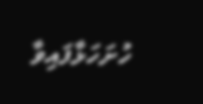ހުށަހަޅާފައިވާ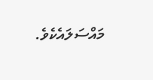މައްސަލައެކެވެ.